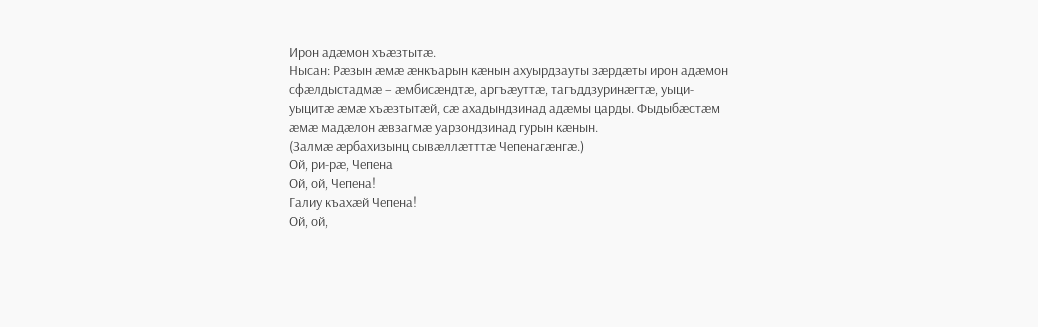Ирон адæмон хъæзтытæ.
Нысан: Рæзын æмæ æнкъарын кæнын ахуырдзауты зæрдæты ирон адæмон
сфæлдыстадмæ – æмбисæндтæ, аргъæуттæ, тагъддзуринæгтæ, уыци-
уыцитæ æмæ хъæзтытæй, сæ ахадындзинад адæмы царды. Фыдыбæстæм
æмæ мадæлон æвзагмæ уарзондзинад гурын кæнын.
(Залмæ æрбахизынц сывæллæтттæ Чепенагæнгæ.)
Ой, ри-рæ, Чепена
Ой, ой, Чепена!
Галиу къахæй Чепена!
Ой, ой,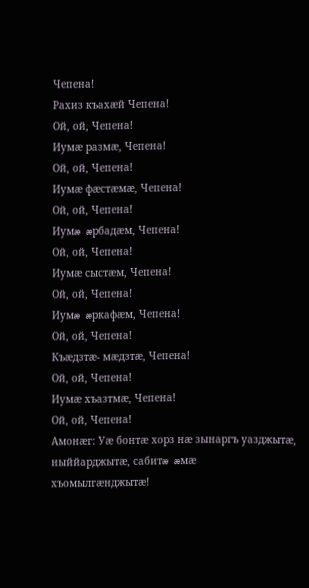Чепена!
Рахиз къахæй Чепена!
Ой, ой, Чепена!
Иумæ размæ, Чепена!
Ой, ой, Чепена!
Иумæ фæстæмæ, Чепена!
Ой, ой, Чепена!
Иумæ æрбадæм, Чепена!
Ой, ой, Чепена!
Иумæ сыстæм, Чепена!
Ой, ой, Чепена!
Иумæ æркафæм, Чепена!
Ой, ой, Чепена!
Къæдзтæ- мæдзтæ, Чепена!
Ой, ой, Чепена!
Иумæ хъазтмæ, Чепена!
Ой, ой, Чепена!
Амонæг: Уæ бонтæ хорз нæ зынаргъ уазджытæ, ныййарджытæ, сабитæ æмæ
хъомылгæнджытæ!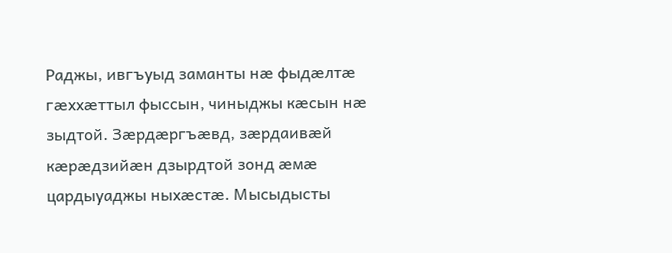Раджы, ивгъуыд заманты нæ фыдæлтæ гæххæттыл фыссын, чиныджы кæсын нæ зыдтой. Зæрдæргъæвд, зæрдаивæй кæрæдзийæн дзырдтой зонд æмæ цардыуаджы ныхæстæ. Мысыдысты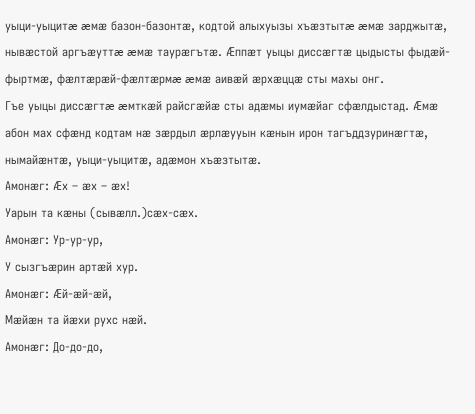уыци-уыцитæ æмæ базон-базонтæ, кодтой алыхуызы хъæзтытæ æмæ зарджытæ, нывæстой аргъæуттæ æмæ таурæгътæ. Æппæт уыцы диссæгтæ цыдысты фыдæй-фыртмæ, фæлтæрæй-фæлтæрмæ æмæ аивæй æрхæццæ сты махы онг.
Гъе уыцы диссæгтæ æмткæй райсгæйæ сты адæмы иумæйаг сфæлдыстад. Æмæ абон мах сфæнд кодтам нæ зæрдыл æрлæууын кæнын ирон тагъддзуринæгтæ, нымайæнтæ, уыци-уыцитæ, адæмон хъæзтытæ.
Амонæг: Æх – æх – æх!
Уарын та кæны (сывæлл.)сæх-сæх.
Амонæг: Ур-ур-ур,
У сызгъæрин артæй хур.
Амонæг: Æй-æй-æй,
Мæйæн та йæхи рухс нæй.
Амонæг: До-до-до,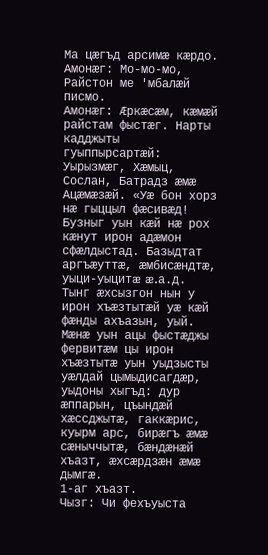Ма цæгъд арсимæ кæрдо.
Амонæг: Мо-мо-мо,
Райстон ме 'мбалæй писмо.
Амонæг: Æркæсæм, кæмæй райстам фыстæг. Нарты кадджыты гуыппырсартæй: Уырызмæг, Хæмыц, Сослан, Батрадз æмæ Ацæмæзæй. «Уæ бон хорз нæ гыццыл фæсивæд! Бузныг уын кæй нæ рох кæнут ирон адæмон сфæлдыстад. Базыдтат аргъæуттæ, æмбисæндтæ, уыци-уыцитæ æ.а.д. Тынг æхсызгон нын у ирон хъæзтытæй уæ кæй фæнды ахъазын, уый. Мæнæ уын ацы фыстæджы фервитæм цы ирон хъæзтытæ уын уыдзысты уæлдай цымыдисагдæр, уыдоны хыгъд: дур æппарын, цъындæй хæссджытæ, гаккæрис, куырм арс, бирæгъ æмæ сæныччытæ, бæндæнæй хъазт, æхсæрдзæн æмæ дымгæ.
1-аг хъазт.
Чызг: Чи фехъуыста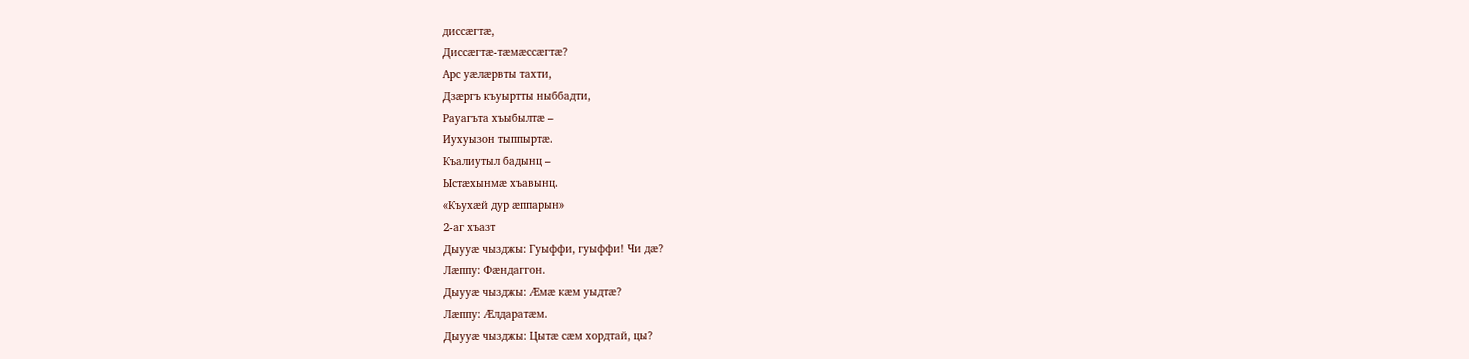диссæгтæ,
Диссæгтæ-тæмæссæгтæ?
Арс уæлæрвты тахти,
Дзæргъ къуыртты ныббадти,
Рауагъта хъыбылтæ –
Иухуызон тыппыртæ.
Къалиутыл бадынц –
Ыстæхынмæ хъавынц.
«Къухæй дур æппарын»
2-аг хъазт
Дыууæ чызджы: Гуыффи, гуыффи! Чи дæ?
Лæппу: Фæндаггон.
Дыууæ чызджы: Æмæ кæм уыдтæ?
Лæппу: Æлдаратæм.
Дыууæ чызджы: Цытæ сæм хордтай, цы?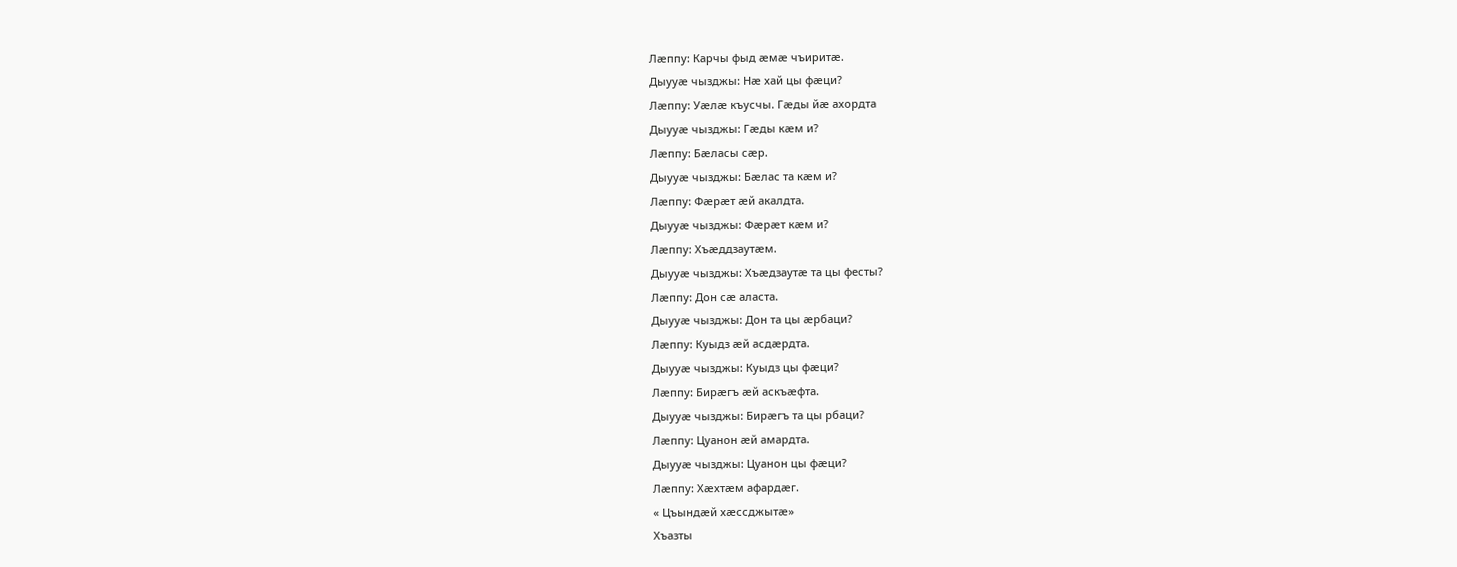Лæппу: Карчы фыд æмæ чъиритæ.
Дыууæ чызджы: Нæ хай цы фæци?
Лæппу: Уæлæ къусчы. Гæды йæ ахордта
Дыууæ чызджы: Гæды кæм и?
Лæппу: Бæласы сæр.
Дыууæ чызджы: Бæлас та кæм и?
Лæппу: Фæрæт æй акалдта.
Дыууæ чызджы: Фæрæт кæм и?
Лæппу: Хъæддзаутæм.
Дыууæ чызджы: Хъæдзаутæ та цы фесты?
Лæппу: Дон сæ аласта.
Дыууæ чызджы: Дон та цы æрбаци?
Лæппу: Куыдз æй асдæрдта.
Дыууæ чызджы: Куыдз цы фæци?
Лæппу: Бирæгъ æй аскъæфта.
Дыууæ чызджы: Бирæгъ та цы рбаци?
Лæппу: Цуанон æй амардта.
Дыууæ чызджы: Цуанон цы фæци?
Лæппу: Хæхтæм афардæг.
« Цъындæй хæссджытæ»
Хъазты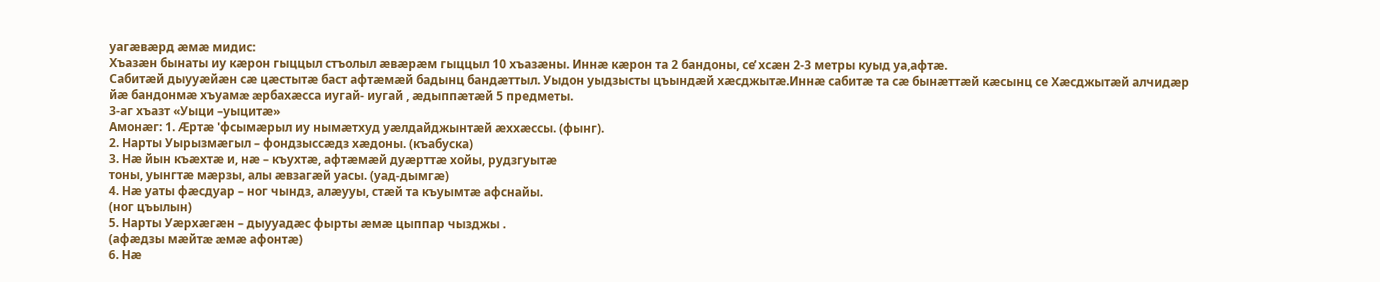уагæвæрд æмæ мидис:
Хъазæн бынаты иу кæрон гыццыл стъолыл æвæрæм гыццыл 10 хъазæны. Иннæ кæрон та 2 бандоны, се̕ хсæн 2-3 метры куыд уа,афтæ.
Сабитæй дыууæйæн сæ цæстытæ баст афтæмæй бадынц бандæттыл. Уыдон уыдзысты цъындæй хæсджытæ.Иннæ сабитæ та сæ бынæттæй кæсынц се Хæсджытæй алчидæр йæ бандонмæ хъуамæ æрбахæсса иугай- иугай , æдыппæтæй 5 предметы.
3-аг хъазт «Уыци –уыцитæ»
Амонæг: 1. Æртæ 'фсымæрыл иу нымæтхуд уæлдайджынтæй æххæссы. (фынг).
2. Нарты Уырызмæгыл – фондзыссæдз хæдоны. (къабуска)
3. Нæ йын къæхтæ и, нæ – къухтæ, афтæмæй дуæрттæ хойы, рудзгуытæ
тоны, уынгтæ мæрзы, алы æвзагæй уасы. (уад-дымгæ)
4. Нæ уаты фæсдуар – ног чындз, алæууы, стæй та къуымтæ афснайы.
(ног цъылын)
5. Нарты Уæрхæгæн – дыууадæс фырты æмæ цыппар чызджы .
(афæдзы мæйтæ æмæ афонтæ)
6. Нæ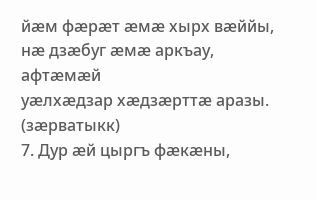йæм фæрæт æмæ хырх вæййы, нæ дзæбуг æмæ аркъау, афтæмæй
уæлхæдзар хæдзæрттæ аразы.
(зæрватыкк)
7. Дур æй цыргъ фæкæны,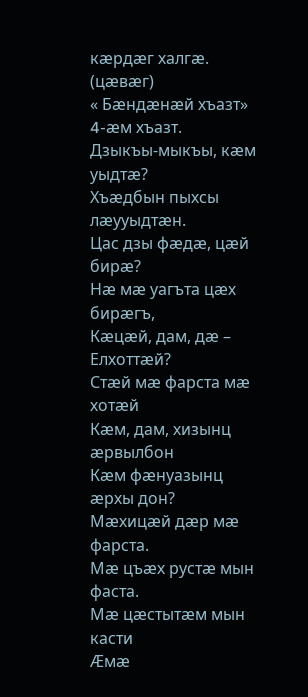кæрдæг халгæ. (цæвæг)
« Бæндæнæй хъазт»
4-æм хъазт.
Дзыкъы-мыкъы, кæм уыдтæ?
Хъæдбын пыхсы лæууыдтæн.
Цас дзы фæдæ, цæй бирæ?
Нæ мæ уагъта цæх бирæгъ,
Кæцæй, дам, дæ – Елхоттæй?
Стæй мæ фарста мæ хотæй
Кæм, дам, хизынц æрвылбон
Кæм фæнуазынц æрхы дон?
Мæхицæй дæр мæ фарста.
Мæ цъæх рустæ мын фаста.
Мæ цæстытæм мын касти
Æмæ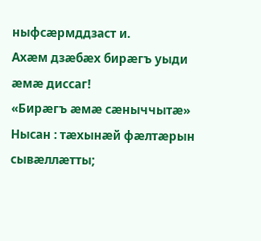ныфсæрмддзаст и.
Ахæм дзæбæх бирæгъ уыди æмæ диссаг!
«Бирæгъ æмæ сæныччытæ»
Нысан : тæхынæй фæлтæрын сывæллæтты;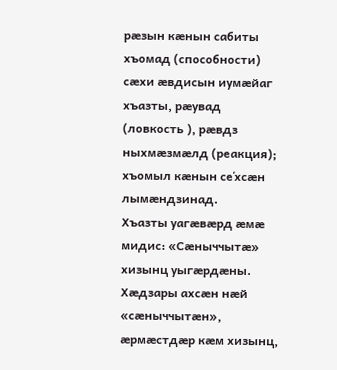рæзын кæнын сабиты хъомад (способности) сæхи æвдисын иумæйаг хъазты, рæувад (ловкость ), рæвдз ныхмæзмæлд (реакция); хъомыл кæнын се̕хсæн лымæндзинад.
Хъазты уагæвæрд æмæ мидис: «Сæныччытæ» хизынц уыгæрдæны. Хæдзары ахсæн нæй «сæныччытæн», æрмæстдæр кæм хизынц,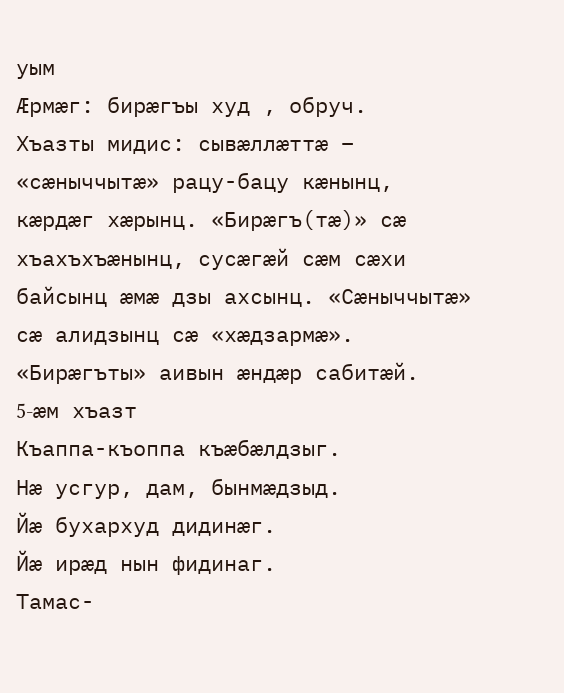уым
Ӕрмæг: бирæгъы худ , обруч.
Хъазты мидис: сывæллæттæ – «сæныччытæ» рацу-бацу кæнынц, кæрдæг хæрынц. «Бирæгъ(тæ)» сæ хъахъхъæнынц, сусæгæй сæм сæхи байсынц æмæ дзы ахсынц. «Сæныччытæ» сæ алидзынц сæ «хæдзармæ». «Бирæгъты» аивын æндæр сабитæй.
5-æм хъазт
Къаппа-къоппа къæбæлдзыг.
Нæ усгур, дам, бынмæдзыд.
Йæ бухархуд дидинæг.
Йæ ирæд нын фидинаг.
Тамас-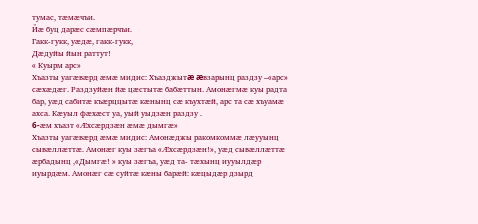тумас, тæмæчъи.
Йæ буц дарæс сæмпæрчъи.
Гакк-гукк, уæдæ, гакк-гукк,
Дæдуйы йын раттут!
« Куырм арс»
Хъазты уагæвæрд æмæ мидис: Хъазджытæ æвзарынц раздзу –«арс» сæхæдæг. Раздзуйæн йæ цæстытæ бабæттын. Амонæгмæ куы радта бар, уæд сабитæ къæрццытæ кæнынц сæ къухтæй, арс та сæ хъуамæ ахса. Кæуыл фæхæст уа, уый уыдзæн раздзу .
6-æм хъазт «Ӕхсæрдзæн æмæ дымгæ»
Хъазты уагæвæрд æмæ мидис: Амонæджы ракомкоммæ лæууынц сывæллæттæ. Амонæг куы зæгъа «Ӕхсæрдзæн!», уæд сывæллæттæ æрбадынц ,«Дымгæ! » куы зæгъа, уæд та- тæхынц иууылдæр иуырдæм. Амонæг сæ суйтæ кæны барæй: кæцыдæр дзырд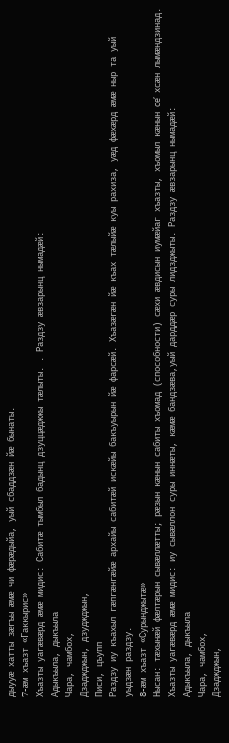дыууæ хатты зæгъы æмæ чи фæрæдыйа, уый сбаддзæн йæ бынаты.
7-æм хъазт «Гаккырис»
Хъазты уагæвæрд æмæ мидис: Сабитæ тымбыл бадынц дзуццæджжы тæлыты. . Раздзу æвзарынц нымадæй:
Адыкъыла, дыкъыла
Чара, чамбох,
Дзаджджын, дзуджджын,
Писи, цъупп
Раздзу иу къахыл гæпгæнгæйæ архайы сабитæй искæйы бакъуырын йæ фарсæй. Хъазæгæн йæ къах тæлыйæ куы рахиза, уæд фæхæрд æмæ ныр та уый уыдзæн раздзу.
8-æм хъазт «Сурынджытæ»
Нысан: тæхынæй фæлтæрын сывæллæтты; рæзын кæнын сабиты хъомад (способности) сæхи æвдисын иумæйаг хъазты, хъомыл кæнын се̕ хсæн лымæндзинад.
Хъазты уагæвæрд æмæ мидис: иу сывæллон суры иннæты, кæмæ бандзæва,уый дарддæр суры лидзджыты. Раздзу æвзарынц нымадæй:
Адыкъыла, дыкъыла
Чара, чамбох,
Дзаджджын,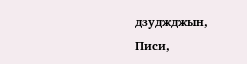дзуджджын,
Писи,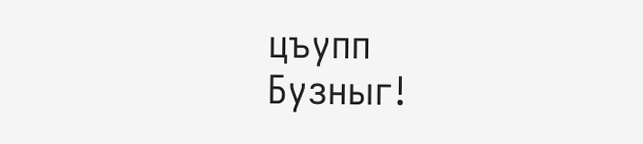цъупп
Бузныг!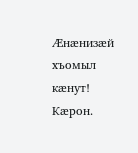Ӕнæнизæй хъомыл кæнут!
Кæрон.